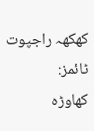کھکھہ راجپوت ٹائمز:
کھاوڑہ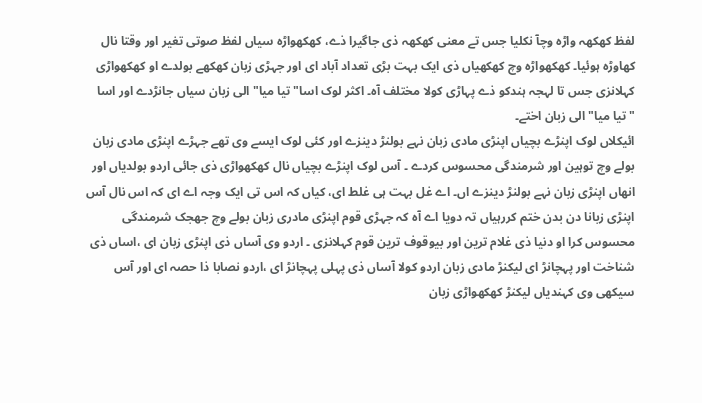لفظ کھکھہ واڑہ وچآ نکلیا جس تے معنی کھکھہ ذی جاگیرا ذے، کھکھواڑہ سیاں لفظ صوتی تغیر اور وقتا نال کھاوڑہ ہوئیا۔ کھکھواڑہ وچ کھکھیاں ذی ایک بہت بڑی تعداد آباد ای اور جہڑی زبان کھکھے بولدے او کھکھواڑی کہلانزی جس تا لہجہ ہندکو ذے پہاڑی کولا مختلف آہ۔ اکثر لوک اسا"تیا میا" الی زبان سیاں جانڑدے اور اسا "تیا میا" الی زبان اختے۔
ائیکلاں لوک اپنڑے بچیاں اپنڑی مادی زبان نہے بولنڑ دینزے اور کئی لوک ایسے وی تھے جہڑے اپنڑی مادی زبان بولے وچ توہین اور شرمندگی محسوس کردے ۔ آس لوک اپنڑے بچیاں نال کھکھواڑی ذی جائی اردو بولدیاں اور انھاں اپنڑی زبان نہے بولنڑ دینزے اں۔ اے غل بہت ہی غلط ای، کیاں کہ اس تی ایک وجہ اے ای کہ اس نال آس اپنڑی زبانا دن بدن ختم کررہیاں تہ دویا اے آہ کہ جہڑی قوم اپنڑی مادری زبان بولے وچ جھجک شرمندگی محسوس کرا او دنیا ذی غلام ترین اور بیوقوف ترین قوم کہلانزی ۔ اردو وی آساں ذی اپنڑی زبان ای ،اساں ذی شناخت اور پہچانڑ ای لیکنڑ مادی زبان اردو کولا آساں ذی پہلی پہچانڑ ای ،اردو نصابا ذا حصہ ای اور آس سیکھی وی کہندیاں لیکنڑ کھکھواڑی زبان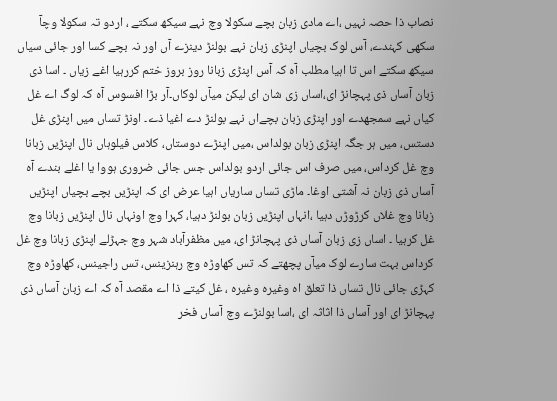نصاب ذا حصہ نہیں ،اے مادی زبان بچے سکولا وچ نہے سیکھ سکتے ، اردو تہ سکولا وچآ سکھی کہندے، آس لوک بچیاں اپنڑی زبان نہے بولنڑ دینزے آں اور نہ بچے کسا اور جائی سیاں سیکھ سکتے اس تا اہیا مطلب آہ کہ آس اپنڑی زبانا روز بروز ختم کررہیا اغے زیاں ۔ اسا ذی زبان آساں ذی پہچانڑ ای،اساں زی شان ای لیکن میآں لوکاں۔آر بڑا افسوس آہ کہ لوگ اے غل کیاں نہے سمجھدے اور اپنڑی زبان بچےاں نہے بولنڑ دے اغیا ذے۔ اونڑ تساں میں اپنڑی غل دستس، میں ہر جگہ اپنڑی زبان بولداس ،میں اپنڑے دوستاں، کلاس فیلوہاں نال اپنڑیں زبانا وچ غل کرداس، میں صرف اس جائی اردو بولداس جس جائی ضروری ہووا یا اغلے بندے آہ آساں ذی زبان نہ آشتی اوغا۔ ماڑی تساں ساریاں اہیا عرض ای کہ اپنڑیں بچے بچیاں اپنڑیں زبانا وچ غلاں کرڑوڑں دہیا ،انہاں اپنڑیں زبان بولنڑ دہیا، کہرا وچ اونہاں نال اپنڑیں زبانا وچ غل کرہیا ۔ اساں زی زبان آساں ذی پہچانڑ ای، میں مظفرآباد شہر وچ جہڑلے اپنڑی زبانا وچ غل کرداس بہت سارے لوک میآں پچھتے کہ تس کھاوڑہ وچ رہنزینس، تس راجینس، کھاوڑہ وچ کہڑی جائی نال تساں ذا تعلق اہ وغیرہ وغیرہ ، غل کیتے ذا اے مقصد آہ کہ اے زبان آساں ذی پہچانڑ ای اور آساں ذا اثاثہ ای ،اسا بولنڑے وچ آساں فخر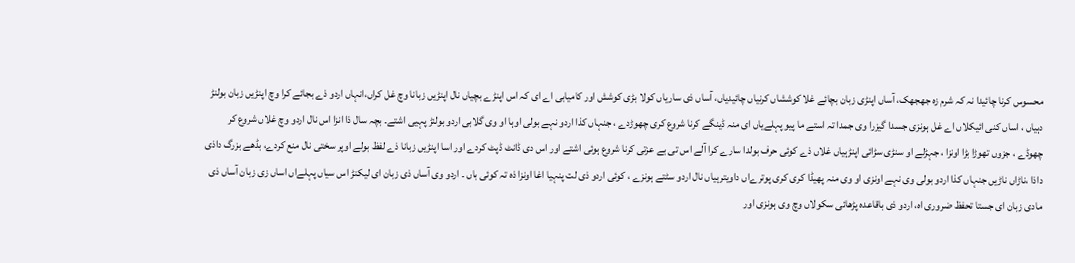محسوس کرنا چائیدا نہ کہ شرم زہ جھجھک، آساں اپنڑی زبان بچائے غلا کوششاں کرنیاں چائیدیاں، آساں ذی ساریاں کولا بڑی کوشش اور کامیابی اے ای کہ اس اپنڑے بچیاں نال اپنڑیں زبانا وچ غل کراں،انہاں اردو ذے بجائے کرا وچ اپنڑیں زبان بولنڑ دہیاں ، اساں کنی ائیکلاں اے غل ہونزی جسدا گیزرا وی جمدا تہ استے ما پیو پہلےیاں ای منہ ڈینگے کرنا شروع کری چھوڑدے ، جنہاں کذا اردو نہے بولی اوہا او وی گلابی اردو بولنڑ پہیی اشتے۔ بچہ سال ذا انزا اس نال اردو وچ غلاں شروع کر چھوڈے ، جزوں تھوڑا بڑا اونزا ، جہڑلے او سنڑی سڑائی اپنڑہیاں غلاں ذے کوئی حرف بولدا سارے کرا آلے اس تی بے عزتی کرنا شروع ہوئی اشتے اور اس دی ڈانٹ ڈپٹ کردے اور اسا اپنڑیں زبانا ذے لفظ بولے اوپر سختی نال منع کردے، بڈھے بزرگ داذی داذا ،ناڑاں ناڑیں جنہاں کذا اردو بولی وی نہے اونزی او وی منہ پھیڈا کری کری پوترےاں داویترہیاں نال اردو سٹتے ہونزے ، کوئی اردو ذی لت پنہیا اغا اونزا ذہ تہ کوئی باں ۔ اردو وی آساں ذی زبان ای لیکنڑ اس سیاں پہلےاں اساں زی زبان آساں ذی مادی زبان ای جستا تحفظ ضروری اہ، اردو ذی باقاعدہ پڑھائی سکولاں وچ وی ہونزی اور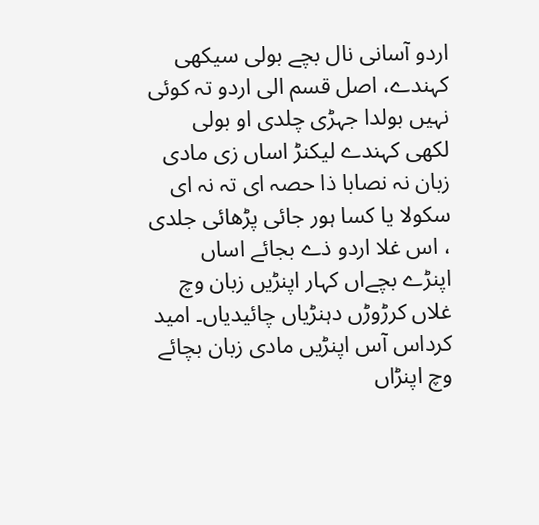اردو آسانی نال بچے بولی سیکھی کہندے، اصل قسم الی اردو تہ کوئی نہیں بولدا جہڑی چلدی او بولی لکھی کہندے لیکنڑ اساں زی مادی زبان نہ نصابا ذا حصہ ای تہ نہ ای سکولا یا کسا ہور جائی پڑھائی جلدی ، اس غلا اردو ذے بجائے اساں اپنڑے بچےاں کہار اپنڑیں زبان وچ غلاں کرڑوڑں دہنڑیاں چائیدیاں۔ امید کرداس آس اپنڑیں مادی زبان بچائے وچ اپنڑاں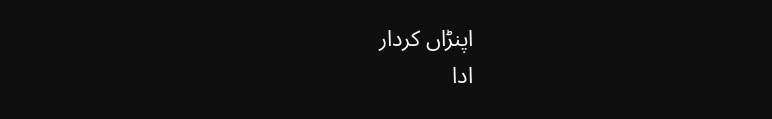اپنڑاں کردار
ادا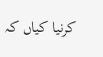کرنیا کیاں کہ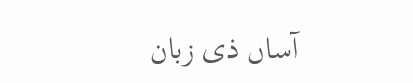آساں ذی زبان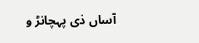آساں ذی پہچانڑ و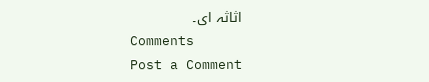اثاثہ ای۔
Comments
Post a Comment